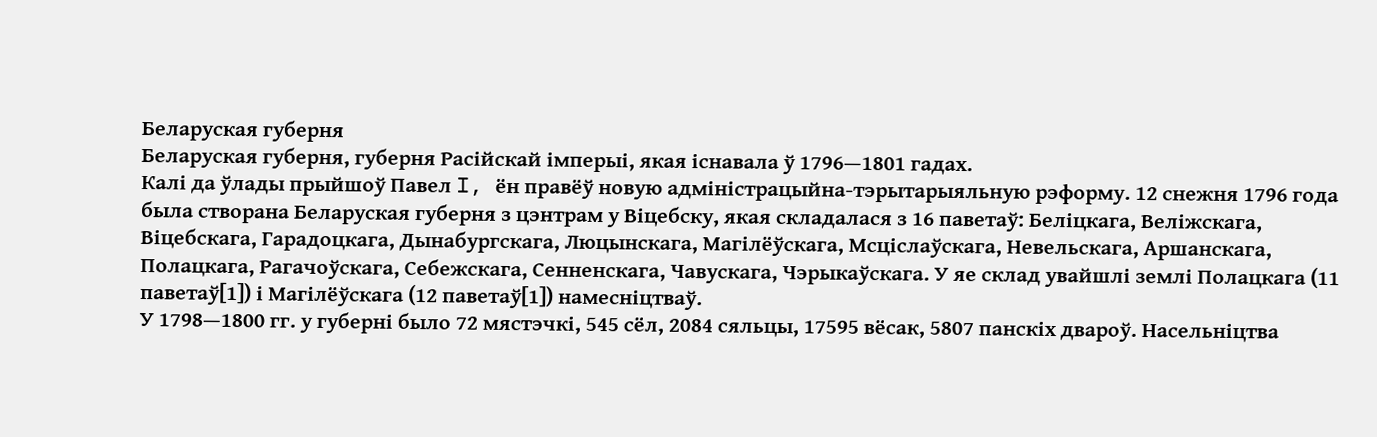Беларуская губерня
Беларуская губерня, губерня Расійскай імперыі, якая існавала ў 1796—1801 гадах.
Калі да ўлады прыйшоў Павел I, ён правёў новую адміністрацыйна-тэрытарыяльную рэформу. 12 снежня 1796 года была створана Беларуская губерня з цэнтрам у Віцебску, якая складалася з 16 паветаў: Беліцкага, Веліжскага, Віцебскага, Гарадоцкага, Дынабургскага, Люцынскага, Магілёўскага, Мсціслаўскага, Невельскага, Аршанскага, Полацкага, Рагачоўскага, Себежскага, Сенненскага, Чавускага, Чэрыкаўскага. У яе склад увайшлі землі Полацкага (11 паветаў[1]) і Магілёўскага (12 паветаў[1]) намесніцтваў.
У 1798—1800 гг. у губерні было 72 мястэчкі, 545 сёл, 2084 сяльцы, 17595 вёсак, 5807 панскіх двароў. Насельніцтва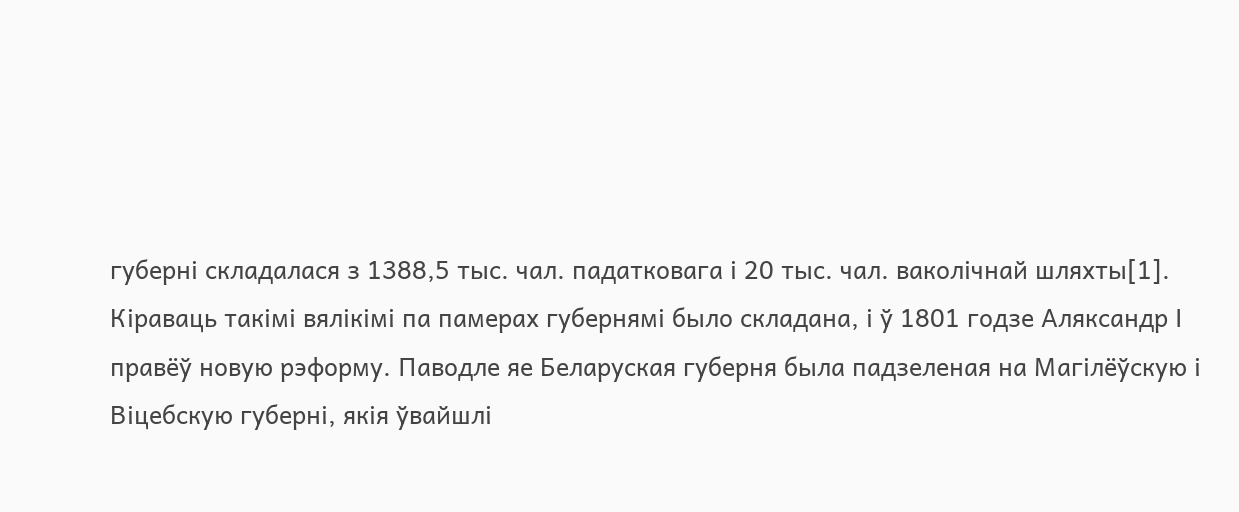губерні складалася з 1388,5 тыс. чал. падатковага і 20 тыс. чал. ваколічнай шляхты[1].
Кіраваць такімі вялікімі па памерах губернямі было складана, і ў 1801 годзе Аляксандр I правёў новую рэформу. Паводле яе Беларуская губерня была падзеленая на Магілёўскую і Віцебскую губерні, якія ўвайшлі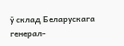ў склад Беларускага генерал-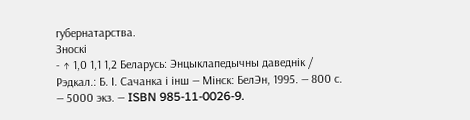губернатарства.
Зноскі
- ↑ 1,0 1,1 1,2 Беларусь: Энцыклапедычны даведнік / Рэдкал.: Б. І. Сачанка і інш — Мінск: БелЭн, 1995. — 800 с. — 5000 экз. — ISBN 985-11-0026-9.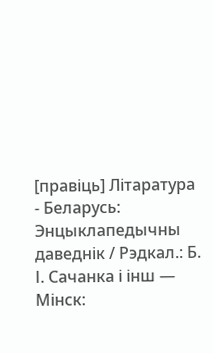[правіць] Літаратура
- Беларусь: Энцыклапедычны даведнік / Рэдкал.: Б. І. Сачанка і інш — Мінск: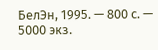БелЭн, 1995. — 800 с. — 5000 экз.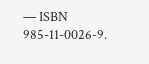— ISBN 985-11-0026-9.